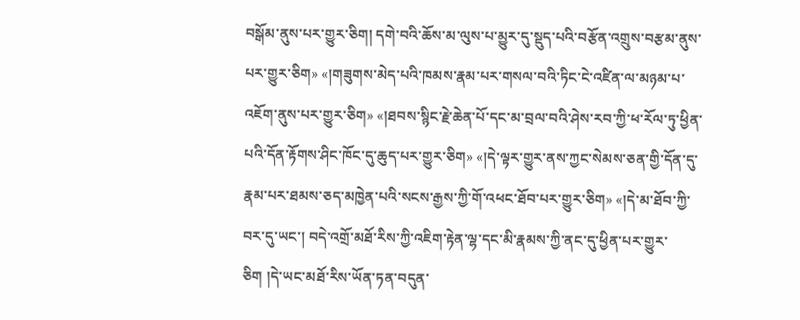བསྒོམ་ནུས་པར་གྱུར་ཅིག། དགེ་བའི་ཆོས་མ་ལུས་པ་མྱུར་དུ་སྡུད་པའི་བརྩོན་འགྲུས་བརྩམ་ནུས་པར་གྱུར་ཅིག» «།གཟུགས་མེད་པའི་ཁམས་རྣམ་པར་གསལ་བའི་ཏིང་ངེ་འཛིན་ལ་མཉམ་པ་འཇོག་ནུས་པར་གྱུར་ཅིག» «།ཐབས་སྙིང་རྗེ་ཆེན་པོ་དང་མ་བྲལ་བའི་ཤེས་རབ་ཀྱི་ཕ་རོལ་ཏུ་ཕྱིན་པའི་དོན་རྟོགས་ཤིང་ཁོང་དུ་ཆུད་པར་གྱུར་ཅིག» «།དེ་ལྟར་གྱུར་ནས་ཀྱང་སེམས་ཅན་གྱི་དོན་དུ་རྣམ་པར་ཐམས་ཅད་མཁྱེན་པའི་སངས་རྒྱས་ཀྱི་གོ་འཕང་ཐོབ་པར་གྱུར་ཅིག» «།དེ་མ་ཐོབ་ཀྱི་བར་དུ་ཡང་། བདེ་འགྲོ་མཐོ་རིས་ཀྱི་འཇིག་རྟེན་ལྷ་དང་མི་རྣམས་ཀྱི་ནང་དུ་ཕྱིན་པར་གྱུར་ ཅིག །དེ་ཡང་མཐོ་རིས་ཡོན་ཏན་བདུན་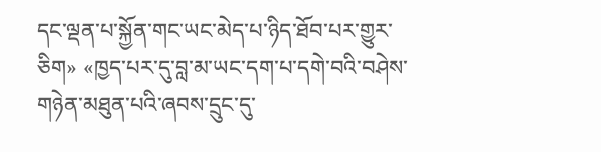དང་ལྡན་པ་སྐྱོན་གང་ཡང་མེད་པ་ཉིད་ཐོབ་པར་གྱུར་ཅིག» «ཁྱད་པར་དུ་བླ་མ་ཡང་དག་པ་དགེ་བའི་བཤེས་གཉེན་མཐུན་པའི་ཞབས་དྲུང་དུ་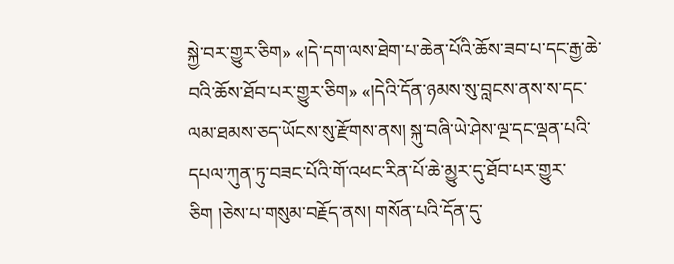སྐྱེ་བར་གྱུར་ཅིག» «།དེ་དག་ལས་ཐེག་པ་ཆེན་པོའི་ཆོས་ཟབ་པ་དང་རྒྱ་ཆེ་བའི་ཆོས་ཐོབ་པར་གྱུར་ཅིག» «།དེའི་དོན་ཉམས་སུ་བླངས་ནས་ས་དང་ལམ་ཐམས་ཅད་ཡོངས་སུ་རྫོགས་ནས། སྐུ་བཞི་ཡེ་ཤེས་ལྔ་དང་ལྡན་པའི་དཔལ་ཀུན་ཏུ་བཟང་པོའི་གོ་འཕང་རིན་པོ་ཆེ་མྱུར་དུ་ཐོབ་པར་གྱུར་ཅིག །ཅེས་པ་གསུམ་བརྗོད་ནས། གསོན་པའི་དོན་དུ་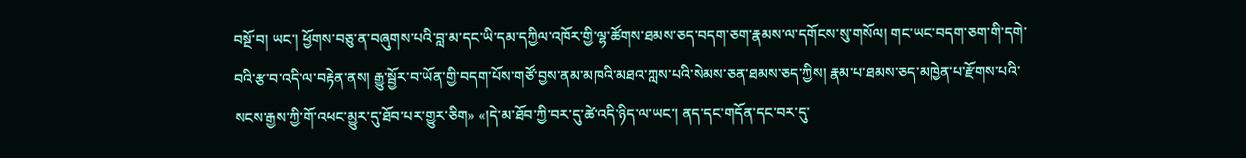བསྔོ་བ། ཡང་། ཕྱོགས་བཅུ་ན་བཞུགས་པའི་བླ་མ་དང་ཡི་དམ་དཀྱིལ་འཁོར་གྱི་ལྷ་ཚོགས་ཐམས་ཅད་བདག་ཅག་རྣམས་ལ་དགོངས་སུ་གསོལ། གང་ཡང་བདག་ཅག་གི་དགེ་བའི་རྩ་བ་འདི་ལ་བརྟེན་ནས། རྒྱུ་སྦྱོར་བ་ཡོན་གྱི་བདག་པོས་གཙོ་བྱས་ནམ་མཁའི་མཐའ་ཀླས་པའི་སེམས་ཅན་ཐམས་ཅད་ཀྱིས། རྣམ་པ་ཐམས་ཅད་མཁྱེན་པ་རྫོགས་པའི་སངས་རྒྱས་ཀྱི་གོ་འཕང་མྱུར་དུ་ཐོབ་པར་གྱུར་ཅིག» «།དེ་མ་ཐོབ་ཀྱི་བར་དུ་ཚེ་འདི་ཉིད་ལ་ཡང་། ནད་དང་གདོན་དང་བར་དུ་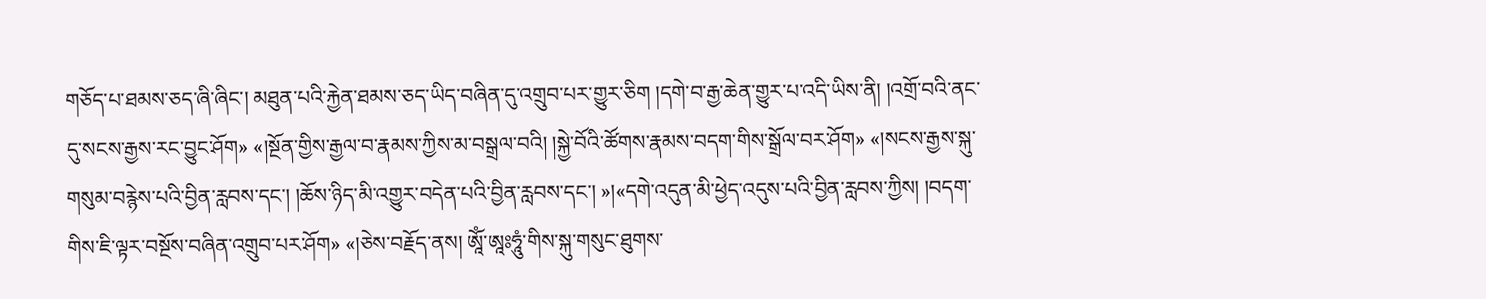གཅོད་པ་ཐམས་ཅད་ཞི་ཞིང་། མཐུན་པའི་རྐྱེན་ཐམས་ཅད་ཡིད་བཞིན་དུ་འགྲུབ་པར་གྱུར་ཅིག །དགེ་བ་རྒྱ་ཆེན་གྱུར་པ་འདི་ཡིས་ནི། །འགྲོ་བའི་ནང་དུ་སངས་རྒྱས་རང་བྱུང་ཤོག» «།སྔོན་གྱིས་རྒྱལ་བ་རྣམས་ཀྱིས་མ་བསྒྲལ་བའི། །སྐྱེ་བོའི་ཚོགས་རྣམས་བདག་གིས་སྒྲོལ་བར་ཤོག» «།སངས་རྒྱས་སྐུ་གསུམ་བརྙེས་པའི་བྱིན་རླབས་དང་། །ཆོས་ཉིད་མི་འགྱུར་བདེན་པའི་བྱིན་རླབས་དང་། »།«དགེ་འདུན་མི་ཕྱེད་འདུས་པའི་བྱིན་རླབས་ཀྱིས། །བདག་གིས་ཇི་ལྟར་བསྔོས་བཞིན་འགྲུབ་པར་ཤོག» «།ཅེས་བརྗོད་ནས། ཨཱོཾ་ཨཱཿཧཱུཾ་གིས་སྐུ་གསུང་ཐུགས་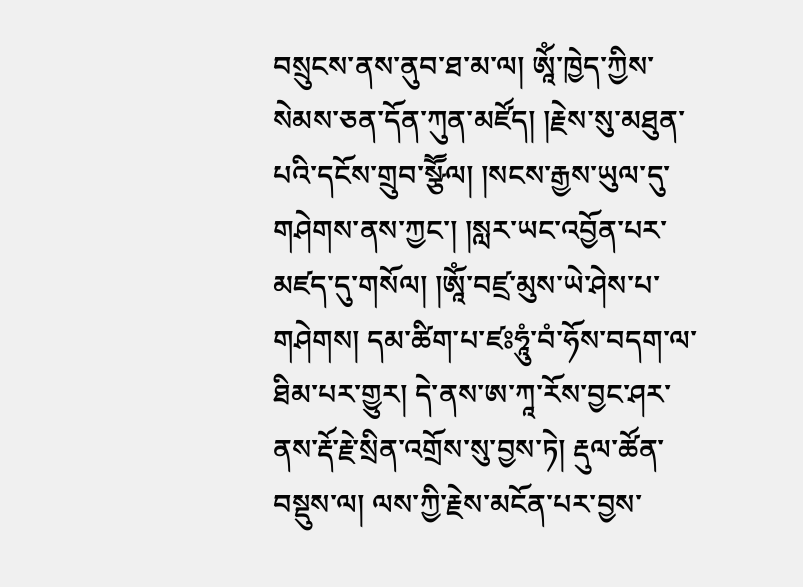བསྲུངས་ནས་ནུབ་ཐ་མ་ལ། ཨཱོཾ་ཁྱེད་ཀྱིས་སེམས་ཅན་དོན་ཀུན་མཛོད། །རྗེས་སུ་མཐུན་པའི་དངོས་གྲུབ་སྩཽལ། །སངས་རྒྱས་ཡུལ་དུ་གཤེགས་ནས་ཀྱང་། །སླར་ཡང་འབྱོན་པར་མཛད་དུ་གསོལ། །ཨཱོཾ་བཛྲ་མུས་ཡེ་ཤེས་པ་གཤེགས། དམ་ཚིག་པ་ཛཿཧཱུཾ་བཾ་ཧོས་བདག་ལ་ཐིམ་པར་གྱུར། དེ་ནས་ཨ་ཀཱ་རོས་བྱང་ཤར་ནས་རྡོ་རྗེ་སྲིན་འགྲོས་སུ་བྱས་ཏེ། རྡུལ་ཚོན་བསྡུས་ལ། ལས་ཀྱི་རྗེས་མངོན་པར་བྱས་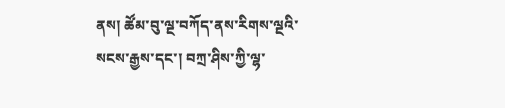ནས། ཚོམ་བུ་ལྔ་བཀོད་ནས་རིགས་ལྔའི་སངས་རྒྱས་དང་། བཀྲ་ཤིས་ཀྱི་ལྷ་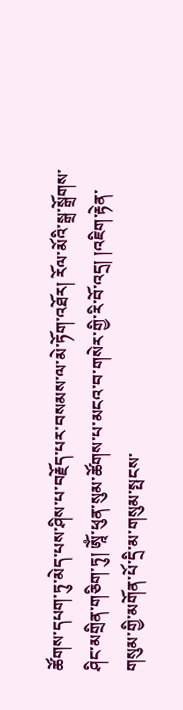ཚོགས་དཔག་ཏུ་མེད་པས་ཤིས་པ་བརྗོད་པར་བསམས་ལ་མེ་ཏོག་འཐོར། རོལ་མོའི་སྒྲ་སྒྲོགས་ཤིང་མགྲིན་གཅིག་ཏུ། ཨཱོཾ་ཕུན་སུམ་ཚོགས་པ་མངའ་བ་གསེར་གྱི་རི་བོ་འདྲ། །འཇིག་རྟེན་གསུམ་གྱི་མགོན་པོ་དྲི་མ་གསུམ་སྤངས་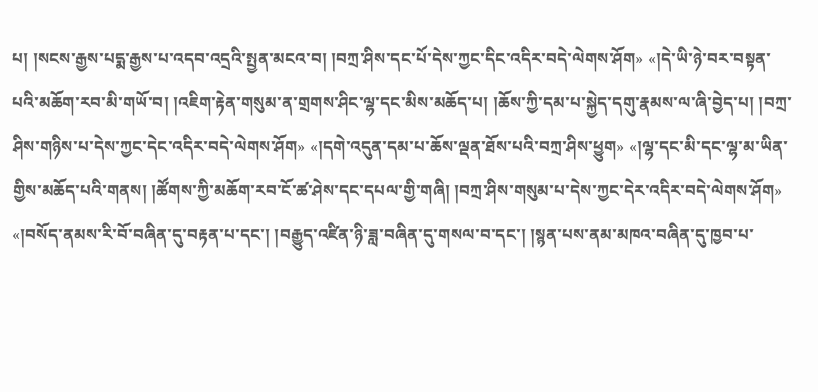པ། །སངས་རྒྱས་པདྨ་རྒྱས་པ་འདབ་འདྲའི་སྤྱན་མངའ་བ། །བཀྲ་ཤིས་དང་པོ་དེས་ཀྱང་དིང་འདིར་བདེ་ལེགས་ཤོག» «།དེ་ཡི་ཉེ་བར་བསྟན་པའི་མཆོག་རབ་མི་གཡོ་བ། །འཇིག་རྟེན་གསུམ་ན་གྲགས་ཤིང་ལྷ་དང་མིས་མཆོད་པ། །ཆོས་ཀྱི་དམ་པ་སྐྱེད་དགུ་རྣམས་ལ་ཞི་བྱེད་པ། །བཀྲ་ཤིས་གཉིས་པ་དེས་ཀྱང་དེང་འདིར་བདེ་ལེགས་ཤོག» «།དགེ་འདུན་དམ་པ་ཆོས་ལྡན་ཐོས་པའི་བཀྲ་ཤིས་ཕྱུག» «།ལྷ་དང་མི་དང་ལྷ་མ་ཡིན་གྱིས་མཆོད་པའི་གནས། །ཚོགས་ཀྱི་མཆོག་རབ་ངོ་ཚ་ཤེས་དང་དཔལ་གྱི་གཞི། །བཀྲ་ཤིས་གསུམ་པ་དེས་ཀྱང་དེར་འདིར་བདེ་ལེགས་ཤོག» «།བསོད་ནམས་རི་བོ་བཞིན་དུ་བརྟན་པ་དང་། །བརྒྱུད་འཛིན་ཉི་ཟླ་བཞིན་དུ་གསལ་བ་དང་། །སྙན་པས་ནམ་མཁའ་བཞིན་དུ་ཁྱབ་པ་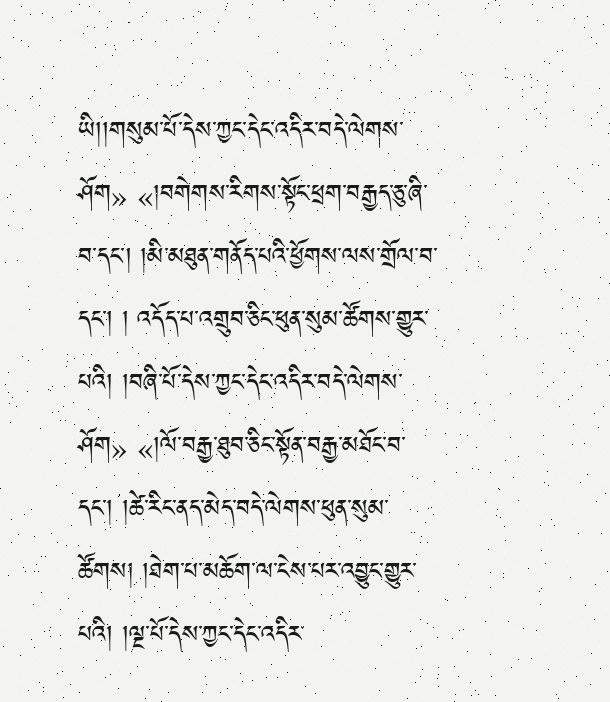ཡི།།གསུམ་པོ་དེས་ཀྱང་དེང་འདིར་བདེ་ལེགས་ཤོག» «།བགེགས་རིགས་སྟོང་ཕྲག་བརྒྱད་ཅུ་ཞི་བ་དང་། །མི་མཐུན་གནོད་པའི་ཕྱོགས་ལས་གྲོལ་བ་དང་། ། འདོད་པ་འགྲུབ་ཅིང་ཕུན་སུམ་ཚོགས་གྱུར་པའི། །བཞི་པོ་དེས་ཀྱང་དེང་འདིར་བདེ་ལེགས་ཤོག» «།ལོ་བརྒྱ་ཐུབ་ཅིང་སྟོན་བརྒྱ་མཐོང་བ་དང་། །ཚེ་རིང་ནད་མེད་བདེ་ལེགས་ཕུན་སུམ་ཚོགས། །ཐེག་པ་མཆོག་ལ་ངེས་པར་འབྱུང་གྱུར་པའི། །ལྔ་པོ་དེས་ཀྱང་དེང་འདིར་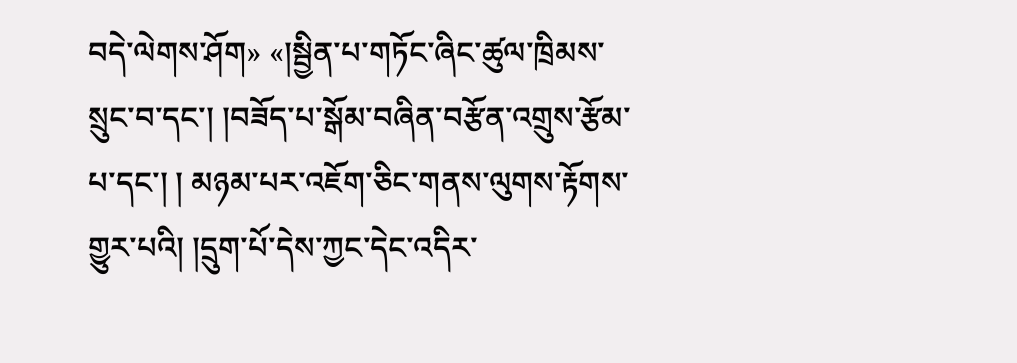བདེ་ལེགས་ཤོག» «།སྦྱིན་པ་གཏོང་ཞིང་ཚུལ་ཁྲིམས་སྲུང་བ་དང་། །བཟོད་པ་སྒོམ་བཞིན་བརྩོན་འགྲུས་རྩོམ་པ་དང་། ། མཉམ་པར་འཇོག་ཅིང་གནས་ལུགས་རྟོགས་གྱུར་པའི། །དྲུག་པོ་དེས་ཀྱང་དེང་འདིར་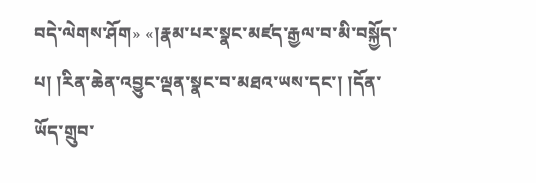བདེ་ལེགས་ཤོག» «།རྣམ་པར་སྣང་མཛད་རྒྱལ་བ་མི་བསྐྱོད་པ། །རིན་ཆེན་འབྱུང་ལྡན་སྣང་བ་མཐའ་ཡས་དང་། །དོན་ཡོད་གྲུབ་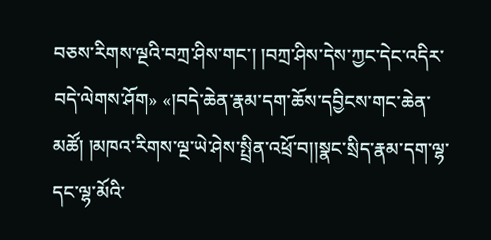བཅས་རིགས་ལྔའི་བཀྲ་ཤིས་གང་། །བཀྲ་ཤིས་དེས་ཀྱང་དེང་འདིར་བདེ་ལེགས་ཤོག» «།བདེ་ཆེན་རྣམ་དག་ཆོས་དབྱིངས་གང་ཆེན་མཚོ། །མཁའ་རིགས་ལྔ་ཡེ་ཤེས་སྤྲིན་འཕྲོ་བ།།སྣང་སྲིད་རྣམ་དག་ལྷ་དང་ལྷ་མོའི་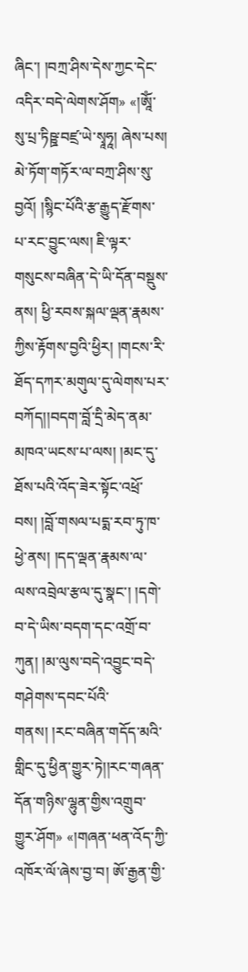ཞིང་། །བཀྲ་ཤིས་དེས་ཀྱང་དེང་འདིར་བདེ་ལེགས་ཤོག» «།ཨཱོཾ་སུ་པྲ་ཏིཥྛ་བཛྲ་ཡེ་སྭཱཧཱ། ཞེས་པས། མེ་ཏོག་གཏོར་ལ་བཀྲ་ཤིས་སུ་བྱའོ། །སྙིང་པོའི་རྩ་རྒྱུད་རྫོགས་པ་རང་བྱུང་ལས། ཇི་ལྟར་གསུངས་བཞིན་དེ་ཡི་དོན་བསྡུས་ནས། ཕྱི་རབས་སྐལ་ལྡན་རྣམས་ཀྱིས་རྟོགས་བྱའི་ཕྱིར། །གངས་རི་ཐོད་དཀར་མགུལ་དུ་ལེགས་པར་བཀོད།།བདག་བློ་དྲི་མེད་ནམ་མཁའ་ཡངས་པ་ལས། །མང་དུ་ཐོས་པའི་འོད་ཟེར་སྟོང་འཕྲོ་བས། །བློ་གསལ་པདྨ་རབ་ཏུ་ཁ་ཕྱེ་ནས། །དད་ལྡན་རྣམས་ལ་ལས་འབྲེལ་རྩལ་དུ་སྣང་། །དགེ་བ་དེ་ཡིས་བདག་དང་འགྲོ་བ་ཀུན། །མ་ལུས་བདེ་འབྱུང་བདེ་གཤེགས་དབང་པོའི་གནས། །རང་བཞིན་གདོད་མའི་གླིང་དུ་ཕྱིན་གྱུར་ཏེ།།རང་གཞན་དོན་གཉིས་ལྷུན་གྱིས་འགྲུབ་གྱུར་ཤོག» «།གཞན་ཕན་འོད་ཀྱི་འཁོར་ལོ་ཞེས་བྱ་བ། ཨོ་རྒྱན་གྱི་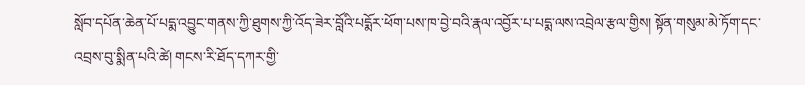སློབ་དཔོན་ཆེན་པོ་པདྨ་འབྱུང་གནས་ཀྱི་ཐུགས་ཀྱི་འོད་ཟེར་བློའི་པདྨོར་ཕོག་པས་ཁ་བྱེ་བའི་རྣལ་འབྱོར་པ་པདྨ་ལས་འབྲེལ་རྩལ་གྱིས། སྟོན་གསུམ་མེ་ཏོག་དང་འབྲས་བུ་སྨིན་པའི་ཚེ། གངས་རི་ཐོད་དཀར་གྱི་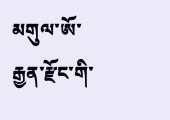མགུལ་ཨོ་རྒྱན་རྫོང་གི་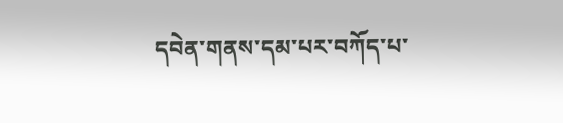དབེན་གནས་དམ་པར་བཀོད་པ་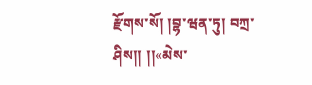རྫོགས་སོ། །བྷ་ཝན་ཏུ། བཀྲ་ཤིས།། །།«མེས་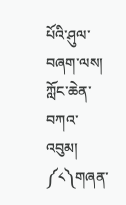པོའི་ཤུལ་བཞག་ལས། ཀློང་ཆེན་བཀའ་འབུམ། ༼༨༽གཞན་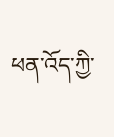ཕན་འོད་ཀྱི་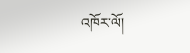འཁོར་ལོ།